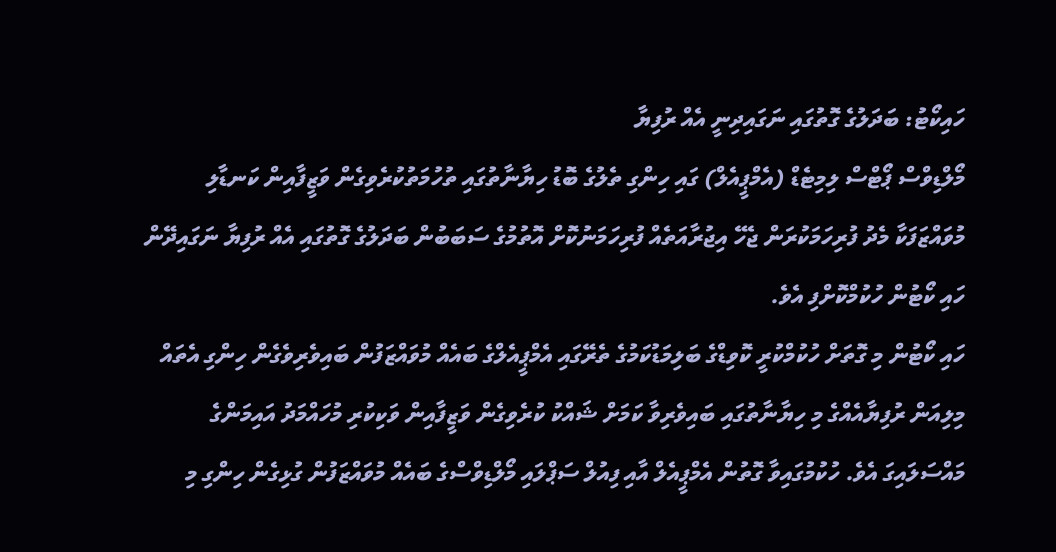ހައިކޯޓު: ބަދަލުގެ ގޮތުގައި ނަގައިދިނީ އެއް ރުފިޔާ
މޯލްޑިވްސް ޕޯޓްސް ލިމިޓެޑް (އެމްޕީއެލް) ގައި ހިންގި ތެލުގެ ބޮޑު ހިޔާނާތުގައި ތުހުމަތުކުރެވިގެން ވަޒީފާއިން ކަނޑާލި މުވައްޒަފަކާ މެދު ފުރިހަމަކުރަން ޖެހޭ އިޖުރާއަތެއް ފުރިހަމަނުކޮށް އޮތުމުގެ ސަބަބުން ބަދަލުގެ ގޮތުގައި އެއް ރުފިޔާ ނަގައިދޭން ހައި ކޯޓުން ހުކުމްކޮށްފި އެވެ.
ހައި ކޯޓުން މި ގޮތަށް ހުކުމްކުރީ ކޮވިޑްގެ ބަލިމަޑުކަމުގެ ތެރޭގައި އެމްޕީއެލްގެ ބައެއް މުވައްޒަފުން ބައިވެރިވެގެން ހިންގި އެތައް މިލިއަން ރުފިޔާއެއްގެ މި ހިޔާނާތުގައި ބައިވެރިވާ ކަމަށް ޝައްކު ކުރެވިގެން ވަޒީފާއިން ވަކިކުރި މުހައްމަދު އައިމަންގެ މައްސަލައިގަ އެވެ. ހުކުމުގައިވާ ގޮތުން އެމްޕީއެލް އާއި ފިއުލް ސަޕްލައި މޯލްޑިވްސްގެ ބައެއް މުވައްޒަފުން ގުޅިގެން ހިންގި މި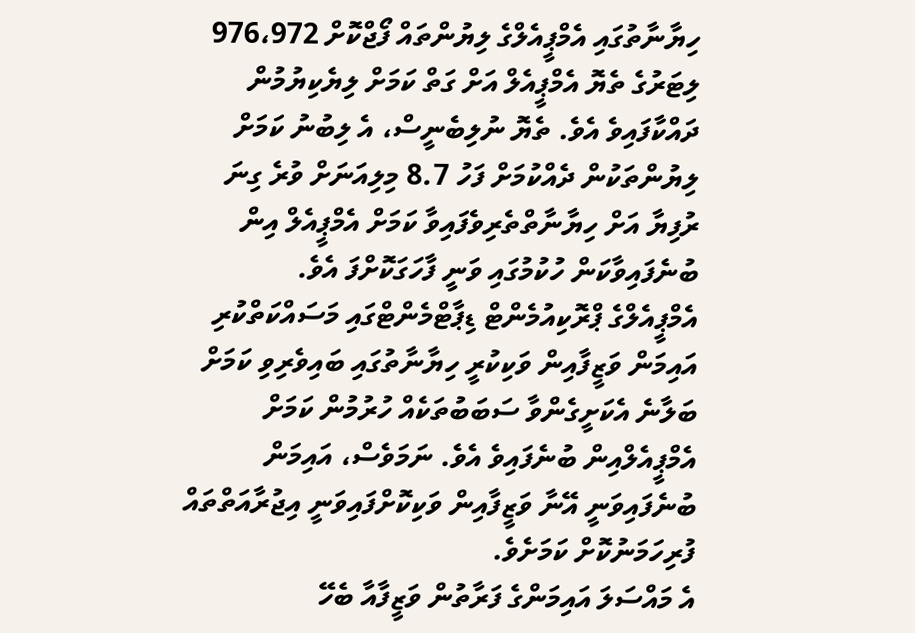ހިޔާނާތުގައި އެމްޕީއެލްގެ ލިޔުންތައް ފޯޖްކޮށް 976،972 ލިޓަރުގެ ތެޔޮ އެމްޕީއެލް އަށް ގަތް ކަމަށް ލިޔެކިޔުމުން ދައްކާފައިވެ އެވެ. ތެޔޮ ނުލިބެނީސް، އެ ލިބުނު ކަމަށް ލިޔުންތަކުން ދެއްކުމަށް ފަހު 8.7 މިލިއަނަށް ވުރެ ގިނަ ރުފިޔާ އަށް ހިޔާނާތްތެރިވެފައިވާ ކަމަށް އެމްޕީއެލް އިން ބުނެފައިވާކަން ހުކުމުގައި ވަނީ ފާހަގަކޮށްފަ އެވެ.
އެމްޕީއެލްގެ ޕްރޮކިއުމެންޓް ޑިޕާޓްމެންޓްގައި މަސައްކަތްކުރި އައިމަން ވަޒީފާއިން ވަކިކުރީ ހިޔާނާތުގައި ބައިވެރިވި ކަމަށް ބަލާނެ އެކަށީގެންވާ ސަބަބުތަކެއް ހުރުމުން ކަމަށް އެމްޕީއެލްއިން ބުނެފައިވެ އެވެ. ނަމަވެސް، އައިމަން ބުނެފައިވަނީ އޭނާ ވަޒީފާއިން ވަކިކޮށްފައިވަނީ އިޖުރާއަތްތައް ފުރިހަމަނުކޮށް ކަމަށެވެ.
އެ މައްސަލަ އައިމަންގެ ފަރާތުން ވަޒީފާއާ ބެހޭ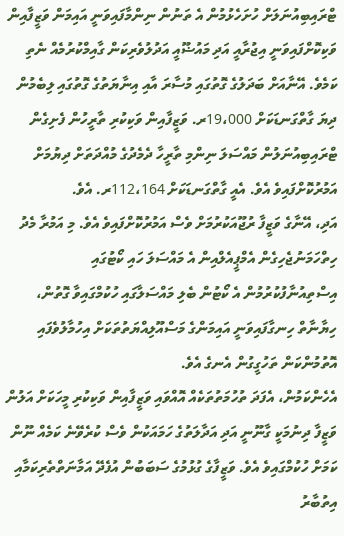ޓްރައިބިއުނަލަށް ހުށަހެޅުމުން އެ ތަނުން ނިންމާފައިވަނީ އައިމަން ވަޒީފާއިން ވަކިކޮށްފައިވަނީ އިޖުރާއީ އަދި މައުޟޫއީ އަދުލުވެރިކަން ގާއިމްކުރުމެއް ނެތި ކަމެވެ. އޭނާއަށް ބަދަލުގެ ގޮތުގައި މުސާރަ އާއި އިނާޔަތުގެ ގޮތުގައި ލިބެމުން ދިޔަ ގާތްގަނޑަކަށް 19،000ރ. ވަޒީފާއިން ވަކިކުރި ތާރީހުން ފެށިގެން ޓްރައިބިއުނަލުން މައްސަލަ ނިންމި ތާރީހާ ދެމެދުގެ މުއްދަތަށް ދިޔުމަށް އަމުރުކޮށްފައިވެ އެވެ. އެއީ ގާތްގަނޑަކަށް 112،164ރ. އެވެ.
އަދި، އޭނާގެ ވަޒީފާ ރުޖޫއަކުރުމަށް ވެސް އަމުރުކޮށްފައިވެ އެވެ. މި އަމުރާ މެދު ހިތްހަމަނުޖެހިގެން އެމްޕީއެލްއިން އެ މައްސަލަ ހައި ކޯޓުގައި އިސްތިއުނާފުކުރުމުން އެ ކޯޓުން ބެލި މައްސަލާގައި ހުކުމްގައިވާ ގޮތުން، ހިޔާނާތް ހިނގާފައިވަނީ އައިމަންގެ މަސްއޫލިއްޔަތުތަކަށް އިހުމާލުވެފައި އޮތުމުންކަން ތަހުގީގުން އެނގެ އެވެ.
އެހެންކަމުން، އެފަދަ ތުހުމަތުތަކެއް އޮއްވައި ވަޒީފާއިން ވަކިކުރި މީހަކަށް އަލުން ވަޒީފާ ދިނުމަކީ ގާނޫނީ އަދި އަދާލަތުގެ ހަމައަކުން ވެސް ކުރެވޭނެ ކަމެއް ނޫން ކަމަށް ހުކުމްގައިވެ އެވެ. ވަޒީފާގެ ގުޅުމުގެ ސަބަބުން އުފެދޭ އަމާނަތްތެރިކަމާއި އިތުބާރު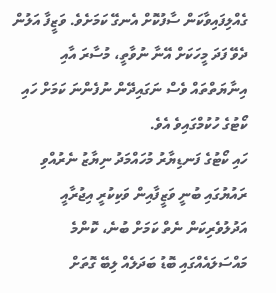ގެއްލިފައިވާކަން ސާފުކޮށް އެނގޭ ކަމަށެވެ. ވަޒީފާ އަލުން ދެވޭ ފަދަ މީހަކަށް އޭނާ ނުވާތީ، މުސާރަ އާއި އިނާޔަތްތައް ވެސް ނަގައިދޭން ނުފެންނަ ކަމަށް ހައި ކޯޓުގެ ހުކުމްގައިވެ އެވެ.
ހައި ކޯޓުގެ ފަނޑިޔާރު މުހައްމަދު ނިޔާޒު ނެރުއްވި ރައުޔުގައި ބުނީ ވަޒީފާއިން ވަކިކުރީ އިޖުރާއީ އަދުލުވެރިކަން ނެތް ކަމަށް ބުނެ، ކޮންމެ މައްސަލައެއްގައި ބޮޑު ބަދަލެއް ލިބޭ ގޮތަށް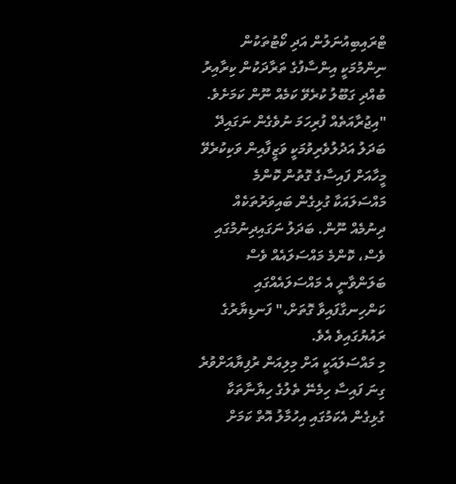ޓްރައިބިއުނަލުން އަދި ކޯޓުތަކުން ނިންމުމަކީ އިންސާފުގެ ތަރާދަކުން ކިރާއިރު ބުއްދި ގަބޫލު ކުރެވޭ ކަމެއް ނޫން ކަމަށެވެ.
"އިޖުރާއަތެއް ފުރިހަމަ ނުވެގެން ނަގައިދޭ ބަދަލު އަދުލުވެރިވުމަކީ ވަޒީފާއިން ވަކިކުރެވޭ މީހާއަށް ފައިސާގެ ގޮތުން ކޮންމެ މައްސަލައަކާ ގުޅިގެން ބައިވަރުތަކެއް ދިނުމެއް ނޫން. ބަދަލު ނަގައިދިނުމުގައި ވެސް، ކޮންމެ މައްސަލައެއް ވެސް ބަލަންވާނީ އެ މައްސަލައެއްގައި ކަންހިނގާފައިވާ ގޮތަށް،" ފަނޑިޔާރުގެ ރައުޔުގައިވެ އެވެ.
މި މައްސަލައަކީ އަށް މިލިއަން ރުފިޔާއަށްވުރެ ގިނަ ފައިސާ ހިމެނޭ ތެލުގެ ހިޔާނާތަކާ ގުޅިގެން އެކަމުގައި އިހުމާލު އޮތް ކަމަށް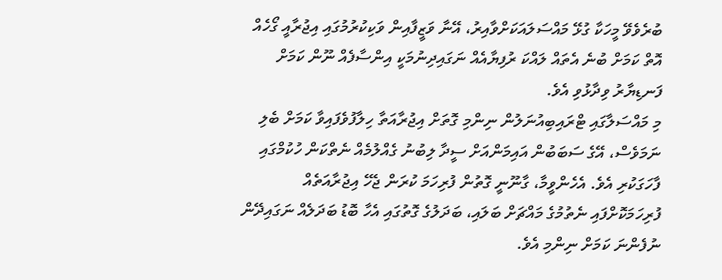ބުރެވެވޭ މީހަކާ ގުޅޭ މައްސަލައަކަށްވާއިރު، އޭނާ ވަޒީފާއިން ވަކިކުރުމުގައި އިޖުރާއީ ގޯހެއް އޮތް ކަމަށް ބުނެ އެތައް ލައްކަ ރުފިޔާއެއް ނަގައިދިނުމަކީ އިންސާފެއް ނޫން ކަމަށް ފަނޑިޔާރު ވިދާޅުވި އެވެ.
މި މައްސަލާގައި ޓްރައިބިއުނަލުން ނިންމި ގޮތަށް އިޖުރާއަތާ ހިލާފުވެފައިވާ ކަމަށް ބެލި ނަމަވެސް، އޭގެ ސަބަބުން އައިމަންއަށް ސީދާ ލިބުނު ގެއްލުމެއް ނެތްކަން ހުކުމްގައި ފާހަގަކުރި އެވެ. އެހެންވީމާ، ގާނޫނީ ގޮތުން ފުރިހަމަ ކުރަން ޖެހޭ އިޖުރާއަތެއް ފުރިހަމަކޮށްފައި ނެތުމުގެ މައްޗަށް ބަލައި، ބަދަލުގެ ގޮތުގައި އެހާ ބޮޑު ބަދަލެއް ނަގައިދޭން ނުފެންނަ ކަމަށް ނިންމި އެވެ.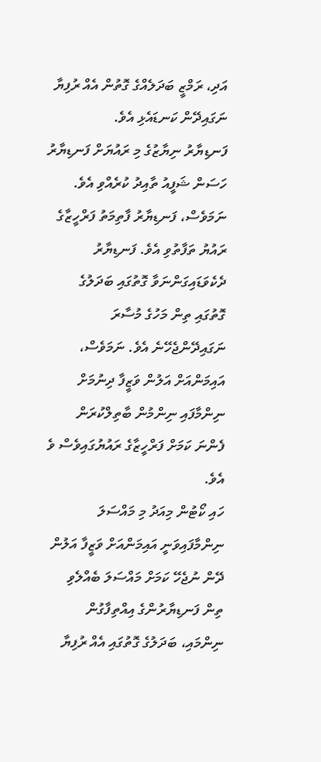އަދި، ރަމްޒީ ބަދަލެއްގެ ގޮތުން އެއް ރުފިޔާ ނަގައިދޭން ކަނޑައެޅި އެވެ.
ފަނޑިޔާރު ނިޔާޒުގެ މި ރައުޔަށް ފަނޑިޔާރު ހަސަން ޝަފީއު ތާއިދު ކުރެއްވި އެވެ. ނަމަވެސް، ފަނޑިޔާރު ފާތިމަތު ފަރްހީޒާގެ ރައުޔު ތަފާތުވި އެވެ. ފަނޑިޔާރު ދެކެވަޑައިގަންނަވާ ގޮތުގައި ބަދަލުގެ ގޮތުގައި ތިން މަހުގެ މުސާރަ ނަގައިދޭންޖެހޭނެ އެވެ. ނަމަވެސް، އައިމަންއަށް އަލުން ވަޒީފާ ދިނުމަށް ނިންމާފައި ނިންމުން ބާތިލްކުރަން ފެންނަ ކަމަށް ފަރްހީޒާގެ ރައުޔުގައިވެސް ވެ އެވެ.
ހައި ކޯޓުން މިއަދު މި މައްސަލަ ނިންމާފައިވަނީ އައިމަންއަށް ވަޒީފާ އަލުން ދޭން ނުޖެހޭ ކަމަށް މައްސަލަ ބެއްލެވި ތިން ފަނޑިޔާރުންގެ އިއްތިފާގުން ނިންމައި، ބަދަލުގެ ގޮތުގައި އެއް ރުފިޔާ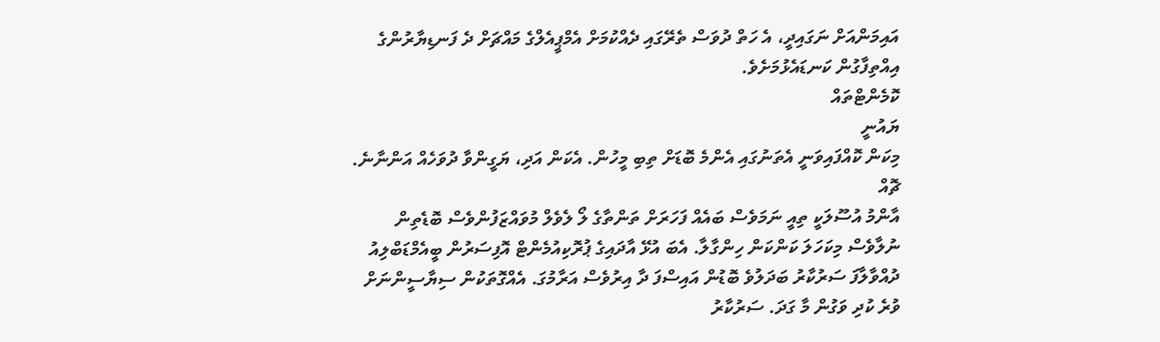އައިމަންއަށް ނަގައިދީ، އެ ހަތް ދުވަސް ތެރޭގައި ދެއްކުމަށް އެމްޕީއެލްގެ މައްޗަށް ދެ ފަނޑިޔާރުންގެ އިއްތިފާގުން ކަނޑައެޅުމަށެވެ.
ކޮމެންޓްތައް
ޔައުނީ
މިކަން ކޮއްފައިވަނީ އެތަނުގައި އެންމެ ބޮޑަށް ތިބި މީހުން. އެކަން އަދި، ޔަގީންވާ ދުވަހެއް އަންނާނެ.
ޗޮއް
އާންމު އުސޫލަކީ ތިއީ ނަމަވެސް ބައެއް ފަހަރަށް ތަންތާގެ ލޯ ލެވެލް މުވައްޒަފުންވެސް ބޮޑެތިން ނުލާވެސް މިކަހަލަ ކަންކަން ހިންގާލާ. އެބަ އުޅޭ އާދައިގެ ޕުރޮކިއުމެންޓް އޮފިސަރުން ބީއެމްޑަބްލިއު ދުއްވާލާފަ ސަރުކާރު ބަދަލުވެ ބޮޑުން އައިސްފަ ދާ އިރުވެސް އަރާމުގަ. އެއްގޮތަކުން ސިޔާސީންނަށް ވުރެ ކުދި ވަގުން މާ ގަދަ. ސަރުކާރު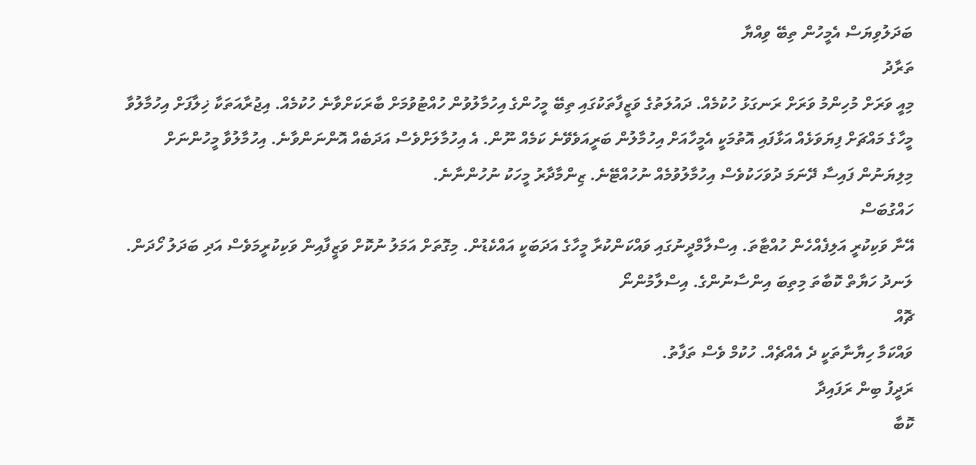ބަދަލުވިޔަސް އެމީހުން ތިބޭ ވިއްޔާ
ތަރާދު
މިއީ ވަރަށް މުހިންމު ވަރަށް ރަނގަޅު ހުކުމެއް. ދައުލަތުގެ ވަޒީފާތަކުގައި ތިބޭ މީހުންގެ އިހުމާލުވުން ހުއްޓުވުމަށް ބާރަކަށްވާނެ ހުކުމެއް. އިޖުރާއަތަކާ ޚިލާފަށް އިހުމާލުވާ މީހާގެ މައްޗަށް ފިޔަވަޅެއް އަޅާފައި އޮތުމަކީ އެމީހާއަށް އިހުމާލުން ބަރީއަވެވޭނެ ކަމެއް ނޫން. އެ އިހުމާލަށްވެސް އަދަބެއް އޮންނަންވާނެ. އިހުމާލުވާ މީހުންނަށް މިލިޔަނުން ފައިސާ ދޭނަމަ ދުވަހަކުވެސް އިހުމާލުވުމެއް ނުހުއްޓޭނެ. ޒިންމާދާރު މީހަކު ނުހުންނާނެ.
ހައްގުބަސް
އޭނާ ވަކިކުރީ އަލިފެއްހެން ހުއްޓާތަ. އިސްލާމްދީނުގައި ވައްކަންކުރާ މީހާގެ އަދަބަކީ އައްކެޑުން. މިގޮތަށް އަމަލު ނުކޮށް ވަޒީފާއިން ވަކިކުރީމަވެސް އަދި ބަދަލު ހޯދަން. ލަނދު ހަޔާތް ކޮބާތަ މިތިބަ އިންސާނުންގެ. އިސްލާމުންނޯ
ޗޮއް
ވައްކަމާ ހިޔާނާތަކީ ދެ އެއްޗެއް. ހުކުމް ވެސް ތަފާތު.
ރަދީފު ބިން ރަފައިދާ
ކޮބާ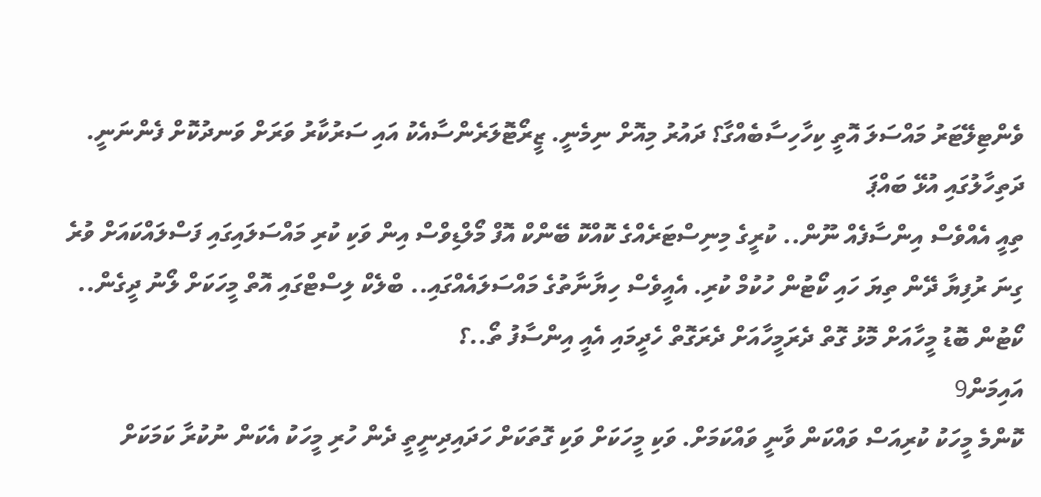ވެންޓިލޭޓަރު މައްސަލަ އޮތީ ކިހާހިސާބެއްގާ؟ ދައުރު މިއޮށް ނިމެނީ. ޒީރޯޓޮލަރެންސާއެކު އައި ސަރުކާރު ވަރަށް ވަނދުކޮށް ފެންނަނީ.
ދަތިހާލުގައި އުޅޭ ބައްޕަ
ތިއީ އެއްވެސް އިންސާފެއް ނޫން.. ކުރީގެ މިނިސްޓަރެއްގެ ކޮއްކޮ ބޭންކް އޮފް މޯލްޑިވްސް އިން ވަކި ކުރި މައްސަލައިގައި ފަސްލައްކައަށް ވުރެ ގިނަ ރުފިޔާ ދޭން ތިޔަ ހައި ކޯޓުން ހުކުމް ކުރި. އެއީވެސް ހިޔާނާތުގެ މައްސަލައެއްގައި.. ބްލެކް ލިސްޓްގައި އޮތް މީހަކަށް ލޯނު ދީގެން.. ކޯޓުން ބޮޑު މީހާއަށް މޮޅު ގޮތް ދެރަމީހާއަށް ދެރަގޮތް ހެދީމައި އެއީ އިންސާފު ތޯ..؟
އައިމަން9
ކޮންމެ މީހަކު ކުރިއަސް ވައްކަން ވާނީ ވައްކަމަށް. ވަކި މީހަކަށް ވަކި ގޮތަކަށް ހަދައިދިނީތީ ދެން ހުރި މީހަކު އެކަން ނުކުރާ ކަމަކަށް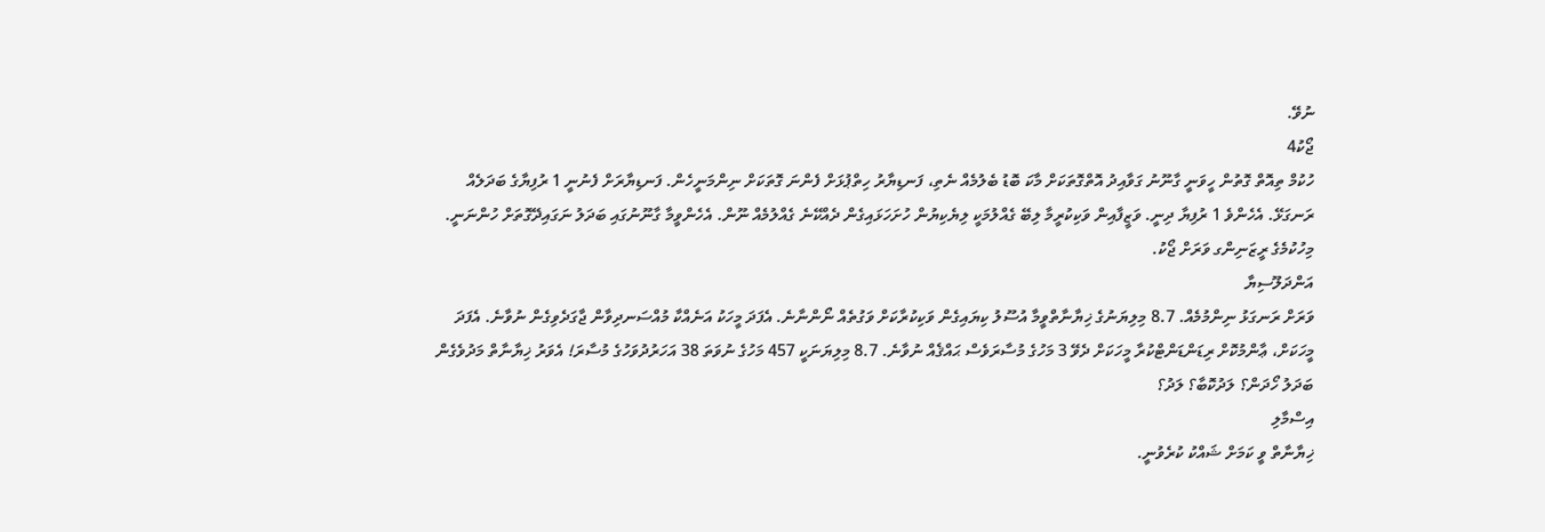ނުވޭ.
ޖޯކު4
ހުކުމް ތިއޮތް ގޮތުން ހީވަނީ ގާނޫނު ގަވާއިދު އޮތްގޮތަކަށް މާކަ ބޮޑު ބެލުމެއް ނެތި، ފަނޑިޔާރު ހިތްޕުޅަށް ފެންނަ ގޮތަކަށް ނިންމަނީހެން. ފަނޑިޔާރަށް ފެނުނީ 1 ރުފިޔާގެ ބަދަލެއް ރަނގަޅޭ. އެހެންވެ 1 ރުފިޔާ ދިނީ. ވަޒީފާއިން ވަކިކުރީމާ ލިބޭ ގެއްލުމަކީ ލިޔެކިޔުން ހުށަހަޅައިގެން ދެއްކޭނެ ގެއްލުމެއް ނޫން. އެހެންވީމާ ގާނޫނުގައި ބަދަލު ނަގައިދޭގޮތަށް ހުންނަނީ. މިހުކުމެގެ ރީޒަނިންގ ވަރަށް ޖޯކު.
އަންދަލޫސިޔާ
ވަރަށް ރަނގަޅު ނިންމުމެއް. 8.7 މިލިޔަނުގެ ޚިޔާނާތްވީމާ އުސޫލު ކިޔައިގެން ވަކިކުރާކަށް ވަގުތެއް ނޯންނާނެ. އެފަދަ މީހަކު އަނެއްކާ މުއްސަނދިވާން ޖާގަދެވިގެން ނުވާނެ. އެފަދަ މީހަކަށް، ޢާންމުކޮށް ރިޑަންޑަންޓްކުރާ މީހަކަށް ދެވޭ 3 މަހުގެ މުސާރަވެސް ޙައްޤެއް ނުވާނެ. 8.7 މިލިޔަނަކީ 457 މަހުގެ ނުވަތަ 38 އަހަރުދުވަހުގެ މުސާރަ! އެވަރު ޚިޔާނާތް މަދުވެގެން ބަދަލު ހޯދަން؟ ލަދުކޮބާ؟ ލަދު؟
އިސްމާލި
ޚިޔާނާތް ވީ ކަމަށް ޝައްކު ކުރެވުނީ.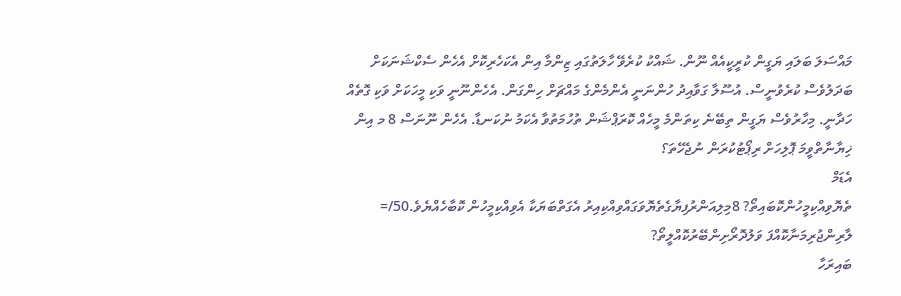މައްސަލަ ބަލައި ޔަގީން ކުރީކީއެއް ނޫން. ޝައްކު ކުރެވޭ ހާލަތުގައި ޒިންމާ އިން އެކަހެރިކޮށް އެހެން ސެކްޝަނަކަށް ބަދަލުވެސް ކުރެވުނީސް. އުސޫލާ ގަވާއިދު ހުންނަނީ އެންމެންގެ މައްޗަށް ހިންގަން. އެހެންނޫނީ ވަކި މީހަކަށް ވަކި ގޮތެއް ހަދާނީ. މިހާރުވެސް ޔަގީން ތިބޭނެ ކިތަންމެ މީހެއް ކޮރަޕްޝަން ތުހުމަތުވާ އެކަމު ނުކަނޑާ. އެހެން ނޫނަސް 8 މ އިން ޚިޔާނާތްވީމަ ޕޮލިހަށް ރިޕޯޓުކުރަން ނުޖެހޭތަ؟
އެޑަމް
ތެޔޮވިއްކިމީހުންކޮބައިތޯ? 8މިލިއަންރުފިޔާގެތެޔޮވަގައްވިއްކިއިރު އެގަތްބަޔަކާ އެވިއްކިމީހުން ކޮބާހެއްޔެވެ.50/= ލާރިންޖުރިމަނާކޮއްފަ ވަލުދޮރޯށިންބޭރުކޮއްލީތޯ?
ބައިރަހާ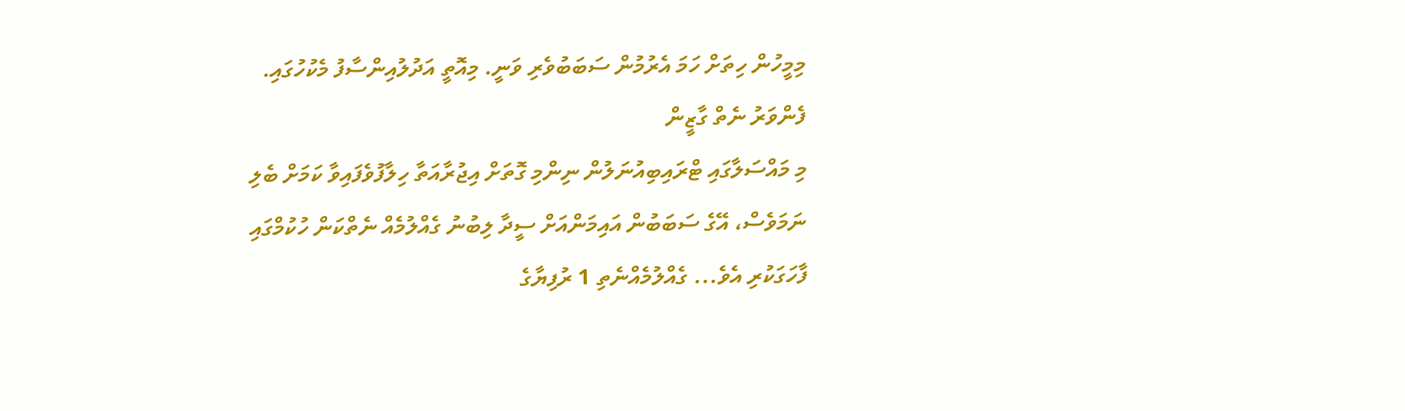މިމީހުން ހިތަށް ހަމަ އެރުމުން ސަބަބުވެރި ވަނީ. މިއޮތީ އަދުލުއިންސާފު މެކުހުގައި.
ފެންވަރު ނެތް ގާޒީން
މި މައްސަލާގައި ޓްރައިބިއުނަލުން ނިންމި ގޮތަށް އިޖުރާއަތާ ހިލާފުވެފައިވާ ކަމަށް ބެލި ނަމަވެސް، އޭގެ ސަބަބުން އައިމަންއަށް ސީދާ ލިބުނު ގެއްލުމެއް ނެތްކަން ހުކުމްގައި ފާހަގަކުރި އެވެ... ގެއްލުމެއްނެތި 1 ރުފިޔާގެ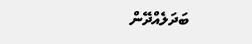ބަދަލެއްދޭން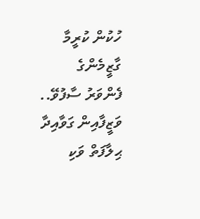ހުކުން ކުރީމާ ގާޒީމެންގެ ފެންވަރު ސާފުވޭ.. ވަޒީފާއިން ގަވާއިދާ ޙިލާފަތް ވަކި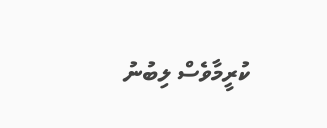ކުރީމާވެސް ލިބުނު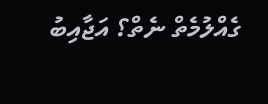ގެއްލުމެތް ނެތް؟ އަޖާއިބު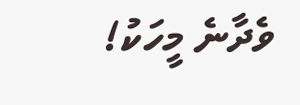ވެދާނެ މީހަކު!